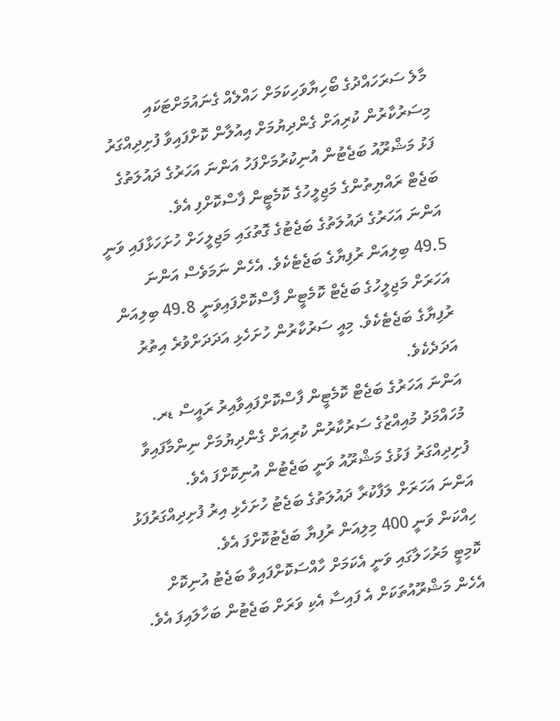މާލެ ސަރަހައްދުގެ ބޯހިޔާވަހިކަމަށް ހައްލެއް ގެނައުމަށްޓަކައި މިސަރުކާރުން ކުރިއަށް ގެންދިޔުމަށް އިއުލާން ކޮށްފައިވާ ފުށިދިއްގަރު ފަޅު މަޝްރޫއު ބަޖެޓުން އުނިކުރުމަށްފަހު އަންނަ އަހަރުގެ ދައުލަތުގެ ބަޖެޓް ރައްޔިތުންގެ މަޖިލީހުގެ ކޮމެޓީން ފާސްކޮށްފި އެވެ.
އަންނަ އަހަރުގެ ދައުލަތުގެ ބަޖެޓުގެ ގޮތުގައި މަޖިލީހަށް ހުށަހަޅާފައި ވަނީ 49.5 ބިލިއަން ރުފިޔާގެ ބަޖެޓެކެވެ. އެހެން ނަމަވެސް އަންނަ އަހަރަށް މަޖިލީހުގެ ބަޖެޓް ކޮމެޓީން ފާސްކޮށްފައިވަނީ 49.8 ބިލިއަން ރުފިޔާގެ ބަޖެޓެކެވެ. މިއީ ސަރުކާރުން ހުށަހެޅި އަދަދަށްވުރެ އިތުރު އަދަދެކެވެ.
އަންނަ އަހަރުގެ ބަޖެޓް ކޮމެޓީން ފާސްކޮށްފައިވާއިރު ރައީސް ޑރ. މުހައްމަދު މުއިއްޒުގެ ސަރުކާރުން ކުރިއަށް ގެންދިޔުމަށް ނިންމާފައިވާ ފުށިދިއްގަރު ފަޅުގެ މަޝްރޫއު ވަނީ ބަޖެޓުން އުނިކޮށްފަ އެވެ.
އަންނަ އަހަރަށް ލަފާކުރާ ދައުލަތުގެ ބަޖެޓު ހުށަހެޅި އިރު ފުށިދިއްގަރުފަޅު ހިއްކަން ވަނީ 400 މިލިއަން ރުފިޔާ ބަޖެޓުކޮށްފަ އެވެ.
ކޮމިޓީ މަރުހަލާގައި ވަނީ އެކަމަށް ހާއްސަކޮށްފައިވާ ބަޖެޓު އުނިކޮށް އެހެން މަޝްރޫއުތަކަށް އެ ފައިސާ އެކި ވަރަށް ބަޖެޓުން ބަހާލައިފަ އެވެ.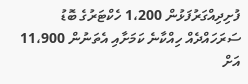ފުށިދިއްގަރުފަޅުން 1،200 ހެކްޓަރުގެ ބޮޑު ސަރަހައްދެއް ހިއްކާނެ ކަމަށާއި އެތަނުން 11،900 އަށް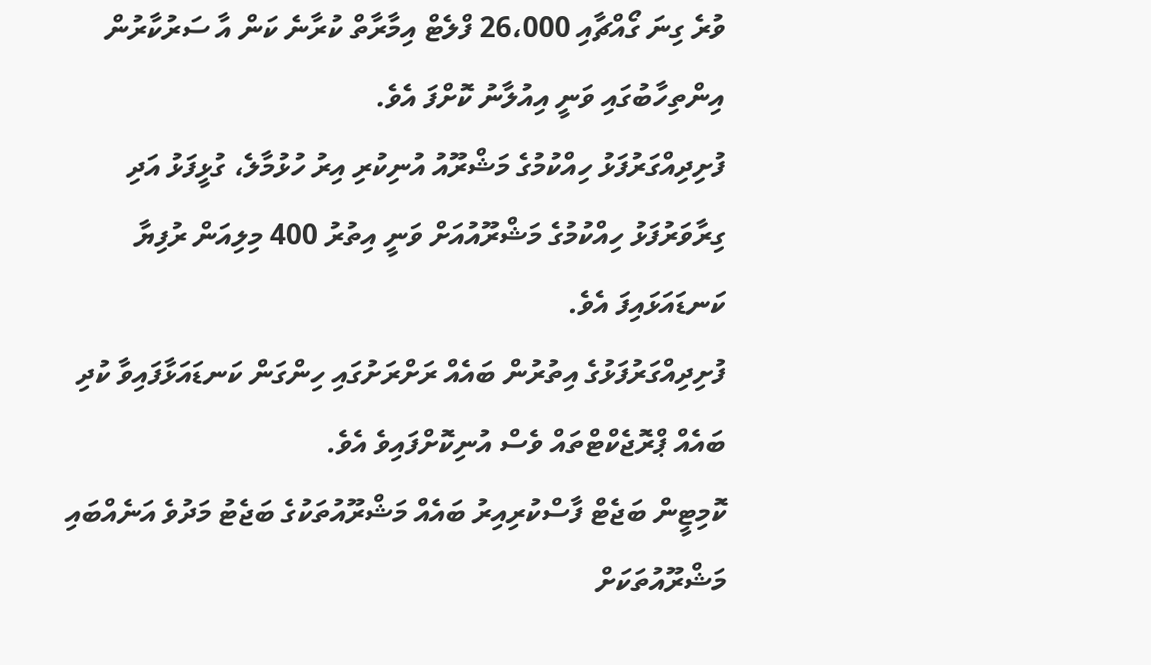ވުރެ ގިނަ ގޯއްޗާއި 26،000 ފްލެޓް އިމާރާތް ކުރާނެ ކަން އާ ސަރުކާރުން އިންތިހާބުގައި ވަނީ އިއުލާނު ކޮށްފަ އެވެ.
ފުށިދިއްގަރުފަޅު ހިއްކުމުގެ މަޝްރޫއު އުނިކުރި އިރު ހުޅުމާލެ، ގުޅީފަޅު އަދި ގިރާވަރުފަޅު ހިއްކުމުގެ މަޝްރޫއުއަށް ވަނީ އިތުރު 400 މިލިއަން ރުފިޔާ ކަނޑައަޅައިފަ އެވެ.
ފުށިދިއްގަރުފަޅުގެ އިތުރުން ބައެއް ރަށްރަށުގައި ހިންގަން ކަނޑައަޅާފައިވާ ކުދި ބައެއް ޕްރޮޖެކްޓްތައް ވެސް އުނިކޮށްފައިވެ އެވެ.
ކޮމިޓީން ބަޖެޓް ފާސްކުރިއިރު ބައެއް މަޝްރޫއުތަކުގެ ބަޖެޓު މަދުވެ އަނެއްބައި މަޝްރޫއުތަކަށް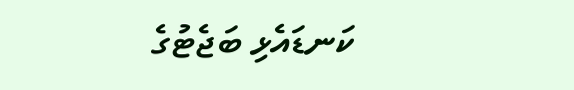ކަނޑައެޅި ބަޖެޓުގެ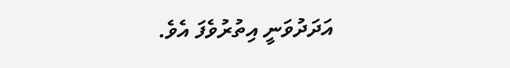އަދަދުވަނީ އިތުރުވެފަ އެވެ.